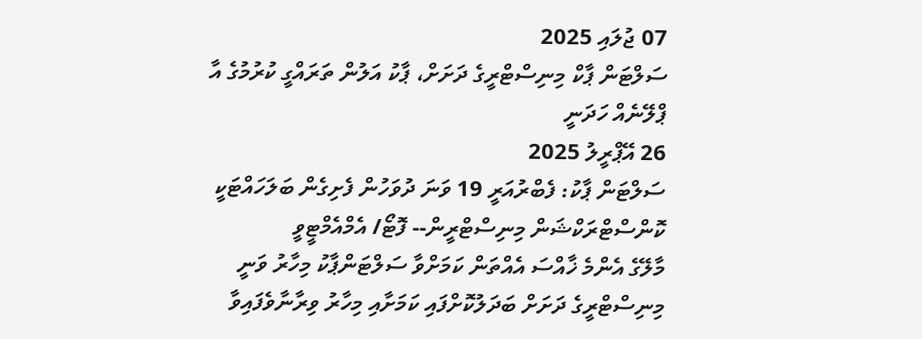07 ޖުލައި 2025
ސަލްޓަން ޕާކް މިނިސްޓްރީގެ ދަށަށް، ޕާކު އަލުން ތަރައްގީ ކުރުމުގެ އާ ޕްލޭނެއް ހަދަނީ
26 އޭޕްރީލު 2025
ސަލްޓަން ޕާކު: ފެބްރުއަރީ 19 ވަނަ ދުވަހުން ފެށިގެން ބަލަހައްޓަކީ ކޮންސްޓްރަކްޝަން މިނިސްޓްރީން-- ފޮޓޯ/ އެމްއެމްޓީވީ
މާލޭގެ އެންމެ ޚާއްސަ އެއްތަން ކަމަށްވާ ސަލްޓަންޕާކު މިހާރު ވަނީ މިނިސްޓްރީގެ ދަށަށް ބަދަލުކޮށްފައި ކަމަށާއި މިހާރު ވިރާނާވެފައިވާ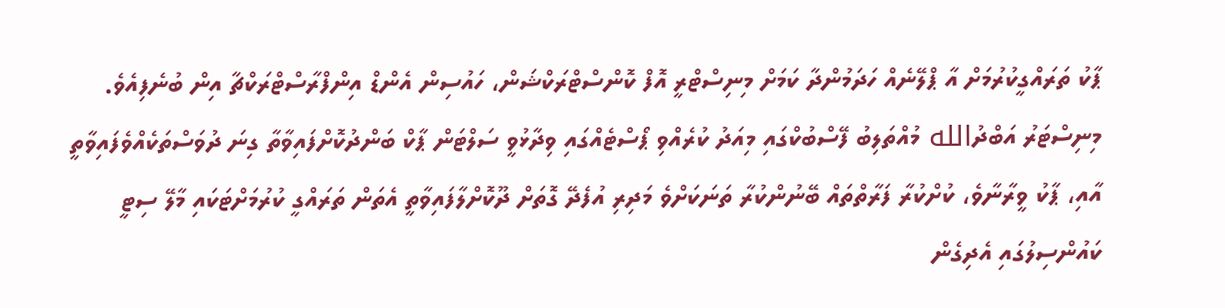ޕާކު ތަރައްގީކުރުމަށް އާ ޕްލޭނެއް ހަދަމުންދާ ކަމަށް މިނިސްޓްރީ އޮފް ކޮންސްޓްރަކްޝަން، ހައުސިން އެންޑް އިންފްރާސްޓްރަކްޗާ އިން ބުނެފިއެވެ.
މިނިސްޓަރު އަބްދުالله މުއްތަލިބު ފޭސްބުކްގައި މިއަދު ކުރެއްވި ޕޯސްޓެއްގައި ވިދާޅުވީ ސަލްޓަން ޕާކް ބަންދުކޮށްފައިވާތާ ގިނަ ދުވަސްތަކެއްވެފައިވާތީ އާއި، ޕާކު ވީރާނާވެ، ކުށްކުރާ ފަރާތްތައް ބޭނުންކުރާ ތަނަކަށްވެ މަދިރި އުފެދޭ ގޮތަށް ދޫކޮށްލާފައިވާތީ އެތަން ތަރައްގީ ކުރުމަށްޓަކައި މާލޭ ސިޓީ ކައުންސިލުގައި އެދިގެން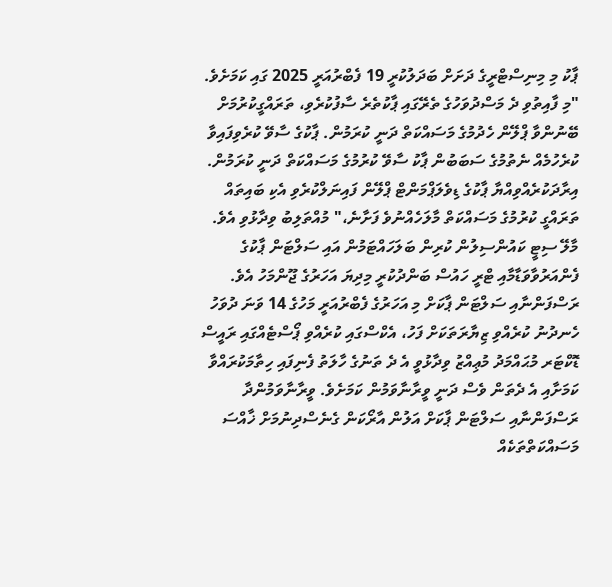ޕާކު މި މިނިސްޓްރީގެ ދަށަށް ބަދަލުކުރީ 19 ފެބްރުއަރީ 2025 ގައި ކަމަށެވެ.
"މި ފާއިތުވި ދެ މަސްދުވަހުގެ ތެރޭގައި ޕާކުތެރެ ސާފުކުރެވި، ތަރައްގީކުރުމަށް ބޭނުންވާ ޕްލޭން ހެދުމުގެ މަސައްކަތް ދަނީ ކުރަމުން. ޕާކުގެ ސާވޭ ކުރެވިފައިވާ ކުރެހުމެއް ނެތުމުގެ ސަބަބުން ޕާކު ސާވޭ ކުރުމުގެ މަސައްކަތް ދަނީ ކުރަމުން. އިރާދަކުރެއްވިއްޔާ ޕާކުގެ ޑިވެލަޕްމަންޓް ޕްލޭން ފައިނަލްކުރެވި އެކި ބައިތައް ތަރައްގީ ކުރުމުގެ މަސައްކަތް މާލަހެއްނުވެ ފަށާނެ،" މުއްތަލިބު ވިދާޅުވި އެވެ.
މާލޭ ސިޓީ ކައުންސިލުން ކުރިން ބަލަހައްޓަމުން އައި ސަލްޓަން ޕާކުގެ ފެންއަރުވާވަޑާމާއި ޓްރީ ހައުސް ބަންދުކުރީ މިދިޔަ އަހަރުގެ ޖޫންމަހު އެވެ.
ރަސްފަންނާއި ސަލްޓަން ޕާކަށް މި އަހަރުގެ ފެބްރުއަރީ މަހުގެ 14 ވަނަ ދުވަހު ހެނދުނު ކުރެއްވި ޒިޔާރަތަކަށް ފަހު، އެކްސްގައި ކުރެއްވި ޕޯސްޓެއްގައި ރައީސް ޑޮކްޓަރ މުޙައްމަދު މުޢިއްޒު ވިދާޅުވީ އެ ދެ ތަނުގެ ހާލަތު ފެނިފައި ހިތާމަކުރައްވާ ކަމަށާއި އެ ދެތަން ވެސް ދަނީ ވީރާނާވަމުން ކަމަށެވެ. ވީރާނާވަމުންދާ ރަސްފަންނާއި ސަލްޓަން ޕާކަށް އަލުން އާރޯކަން ގެނެސްދިނުމަށް ޚާއްސަ މަސައްކަތްތަކެއް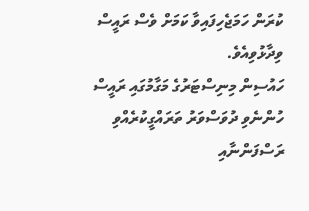ކުރަން ހަމަޖެހިފައިވާ ކަމަށް ވެސް ރައީސް ވިދާޅުވިއެވެ.
ހައުސިން މިނިސްޓަރުގެ މަގާމުގައި ރައީސް ހުންނެވި ދުވަސްވަރު ތަރައްގީކުރެއްވި ރަސްފަންނާއި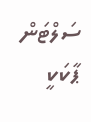ސަލްޓަން ޕާކަކީ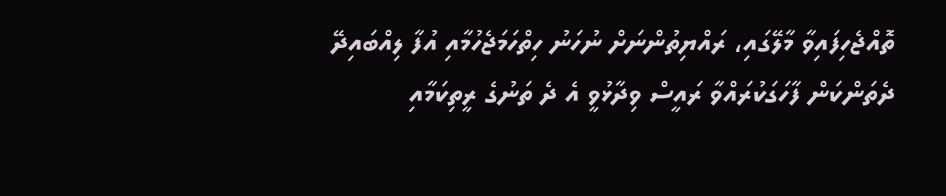ތޮއްޖެހިފައިވާ މާލޭގައި، ރައްޔިތުންނަށް ނުހަނު ހިތްހަމަޖެހުމާއި އުފާ ލިއްބައިދޭ ދެތަންކަން ފާހަގަކުރައްވާ ރައީސް ވިދާޅުވީ އެ ދެ ތަނުގެ ރީތިކަމާއި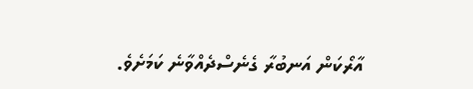އާރޯކަން އަނބުރާ ގެނެސްދެއްވާނެ ކަމަށެވެ.